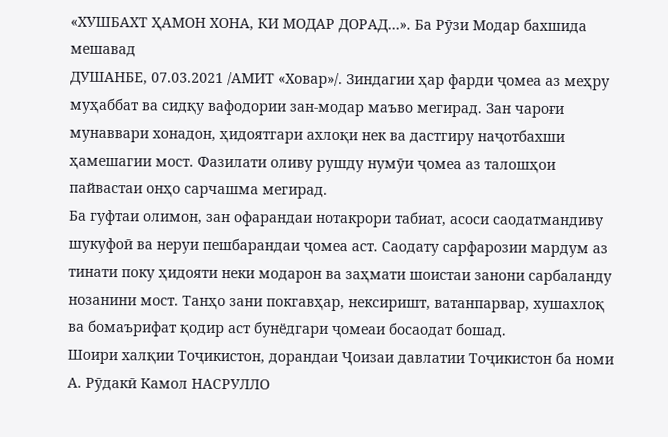«ХУШБАХТ ҲАМОН ХОНА, КИ МОДАР ДОРАД…». Ба Рӯзи Модар бахшида мешавад
ДУШАНБЕ, 07.03.2021 /АМИТ «Ховар»/. Зиндагии ҳар фарди ҷомеа аз меҳру муҳаббат ва сидқу вафодории зан-модар маъво мегирад. Зан чароғи мунаввари хонадон, ҳидоятгари ахлоқи нек ва дастгиру наҷотбахши ҳамешагии мост. Фазилати оливу рушду нумӯи ҷомеа аз талошҳои пайвастаи онҳо сарчашма мегирад.
Ба гуфтаи олимон, зан офарандаи нотакрори табиат, асоси саодатмандиву шукуфоӣ ва неруи пешбарандаи ҷомеа аст. Саодату сарфарозии мардум аз тинати поку ҳидояти неки модарон ва заҳмати шоистаи занони сарбаланду нозанини мост. Танҳо зани покгавҳар, нексиришт, ватанпарвар, хушахлоқ ва бомаърифат қодир аст бунёдгари ҷомеаи босаодат бошад.
Шоири халқии Тоҷикистон, дорандаи Ҷоизаи давлатии Тоҷикистон ба номи А. Рӯдакӣ Камол НАСРУЛЛО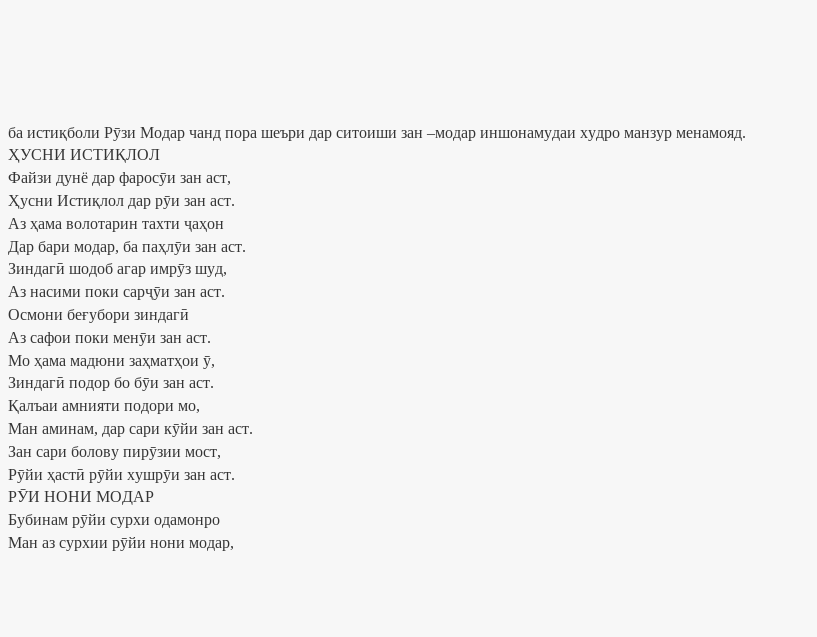ба истиқболи Рӯзи Модар чанд пора шеъри дар ситоиши зан –модар иншонамудаи худро манзур менамояд.
ҲУСНИ ИСТИҚЛОЛ
Файзи дунё дар фаросӯи зан аст,
Ҳусни Истиқлол дар рӯи зан аст.
Аз ҳама волотарин тахти ҷаҳон
Дар бари модар, ба паҳлӯи зан аст.
Зиндагӣ шодоб агар имрӯз шуд,
Аз насими поки сарҷӯи зан аст.
Осмони беғубори зиндагӣ
Аз сафои поки менӯи зан аст.
Мо ҳама мадюни заҳматҳои ӯ,
Зиндагӣ подор бо бӯи зан аст.
Қалъаи амнияти подори мо,
Ман аминам, дар сари кӯйи зан аст.
Зан сари болову пирӯзии мост,
Рӯйи ҳастӣ рӯйи хушрӯи зан аст.
РӮИ НОНИ МОДАР
Бубинам рӯйи сурхи одамонро
Ман аз сурхии рӯйи нони модар,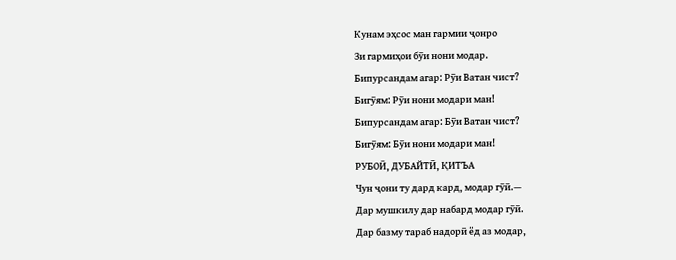Кунам эҳсос ман гармии ҷонро
Зи гармиҳои бӯи нони модар.
Бипурсандам агар: Рӯи Ватан чист?
Бигӯям: Рӯи нони модари ман!
Бипурсандам агар: Бӯи Ватан чист?
Бигӯям: Бӯи нони модари ман!
РУБОӢ, ДУБАЙТӢ, ҚИТЪА
Чун ҷони ту дард кард, модар гӯӣ.—
Дар мушкилу дар набард модар гӯӣ.
Дар базму тараб надорӣ ёд аз модар,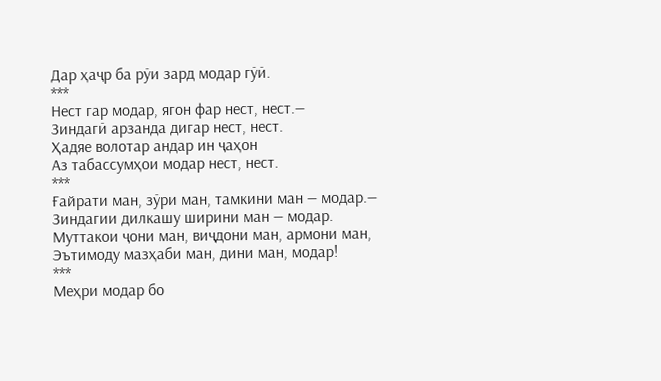Дар ҳаҷр ба рӯи зард модар гӯӣ.
***
Нест гар модар, ягон фар нест, нест.—
Зиндагӣ арзанда дигар нест, нест.
Ҳадяе волотар андар ин ҷаҳон
Аз табассумҳои модар нест, нест.
***
Ғайрати ман, зӯри ман, тамкини ман — модар.—
Зиндагии дилкашу ширини ман — модар.
Муттакои ҷони ман, виҷдони ман, армони ман,
Эътимоду мазҳаби ман, дини ман, модар!
***
Меҳри модар бо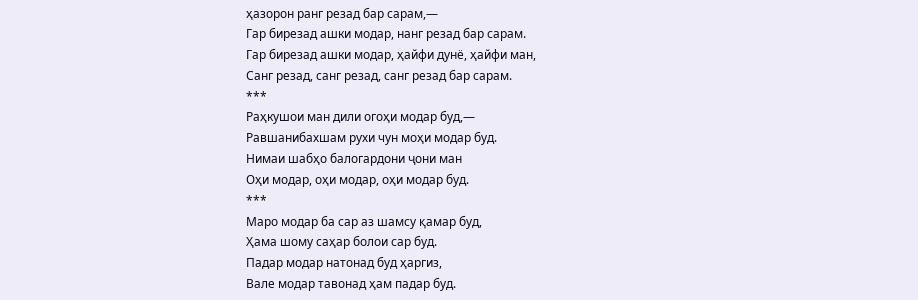ҳазорон ранг резад бар сарам,—
Гар бирезад ашки модар, нанг резад бар сарам.
Гар бирезад ашки модар, ҳайфи дунё, ҳайфи ман,
Санг резад, санг резад, санг резад бар сарам.
***
Раҳкушои ман дили огоҳи модар буд,—
Равшанибахшам рухи чун моҳи модар буд.
Нимаи шабҳо балогардони ҷони ман
Оҳи модар, оҳи модар, оҳи модар буд.
***
Маро модар ба сар аз шамсу қамар буд,
Ҳама шому саҳар болои сар буд.
Падар модар натонад буд ҳаргиз,
Вале модар тавонад ҳам падар буд.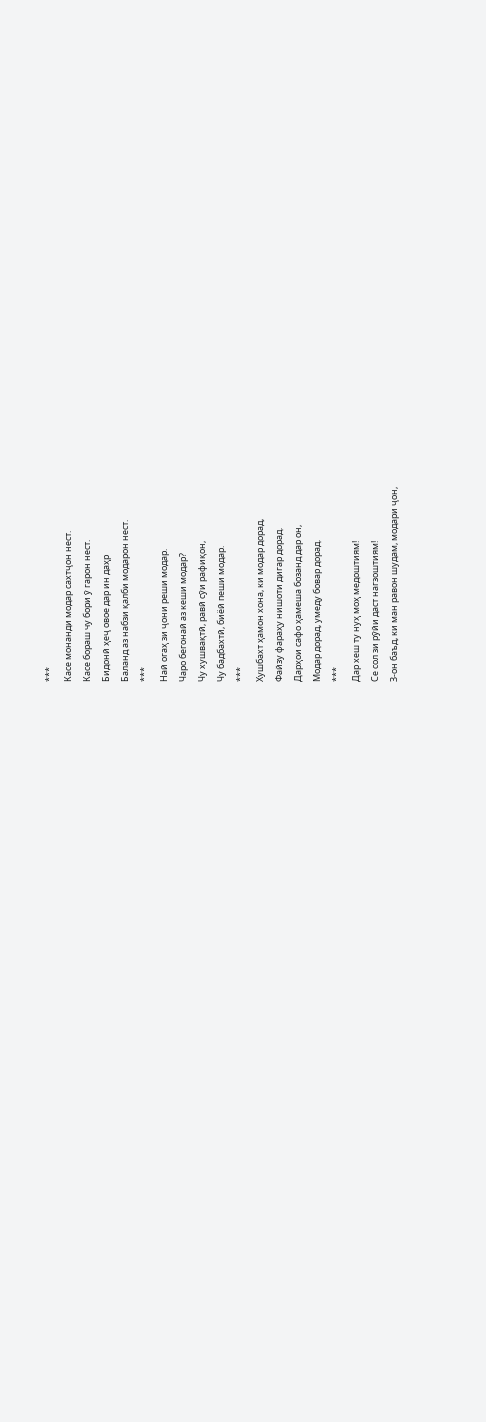***
Касе монанди модар сахтҷон нест.
Касе бораш чу бори ӯ гарон нест.
Бидонӣ ҳеҷ овое дар ин даҳр
Баланд аз набзи қалби модарон нест.
***
Наӣ огаҳ зи ҷони реши модар.
Чаро бегонаӣ аз кеши модар?
Чу хушвақтӣ, равӣ сӯи рафиқон,
Чу бадбахтӣ, биёӣ пеши модар.
***
Хушбахт ҳамон хона, ки модар дорад,
Файзу фараҳу нишоти дигар дорад.
Дарҳои сафо ҳамеша бозанд дар он,
Модар дорад, умеду бовар дорад.
***
Дар хеш ту нуҳ моҳ медоштиям!
Се сол зи рӯйи даст нагзоштиям!
З-он баъд, ки ман равон шудам, модари ҷон,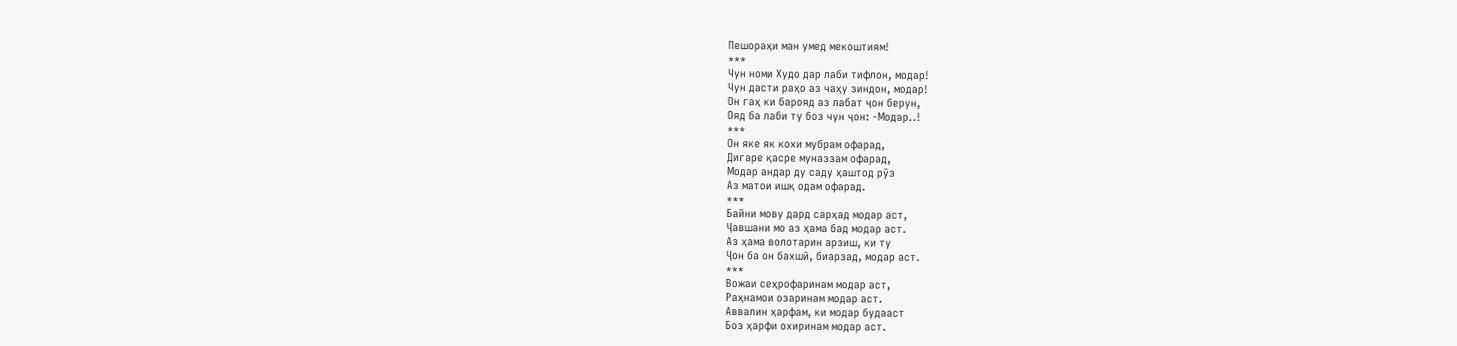Пешораҳи ман умед мекоштиям!
***
Чун номи Худо дар лаби тифлон, модар!
Чун дасти раҳо аз чаҳу зиндон, модар!
Он гаҳ ки барояд аз лабат ҷон берун,
Ояд ба лаби ту боз чун ҷон: -Модар..!
***
Он яке як кохи мубрам офарад,
Дигаре қасре муназзам офарад,
Модар андар ду саду ҳаштод рӯз
Аз матои ишқ одам офарад.
***
Байни мову дард сарҳад модар аст,
Ҷавшани мо аз ҳама бад модар аст.
Аз ҳама волотарин арзиш, ки ту
Ҷон ба он бахшӣ, биарзад, модар аст.
***
Вожаи сеҳрофаринам модар аст,
Раҳнамои озаринам модар аст.
Аввалин ҳарфам, ки модар будааст
Боз ҳарфи охиринам модар аст.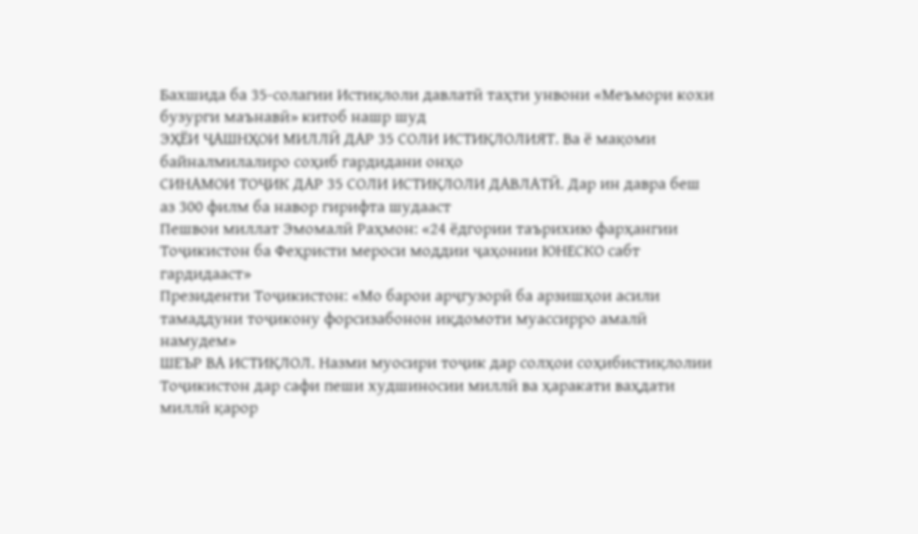Бахшида ба 35-солагии Истиқлоли давлатӣ таҳти унвони «Меъмори кохи бузурги маънавӣ» китоб нашр шуд
ЭҲЁИ ҶАШНҲОИ МИЛЛӢ ДАР 35 СОЛИ ИСТИҚЛОЛИЯТ. Ва ё мақоми байналмилалиро соҳиб гардидани онҳо
СИНАМОИ ТОҶИК ДАР 35 СОЛИ ИСТИҚЛОЛИ ДАВЛАТӢ. Дар ин давра беш аз 300 филм ба навор гирифта шудааст
Пешвои миллат Эмомалӣ Раҳмон: «24 ёдгории таърихию фарҳангии Тоҷикистон ба Феҳристи мероси моддии ҷаҳонии ЮНЕСКО сабт гардидааст»
Президенти Тоҷикистон: «Мо барои арҷгузорӣ ба арзишҳои асили тамаддуни тоҷикону форсизабонон иқдомоти муассирро амалӣ намудем»
ШЕЪР ВА ИСТИҚЛОЛ. Назми муосири тоҷик дар солҳои соҳибистиқлолии Тоҷикистон дар сафи пеши худшиносии миллӣ ва ҳаракати ваҳдати миллӣ қарор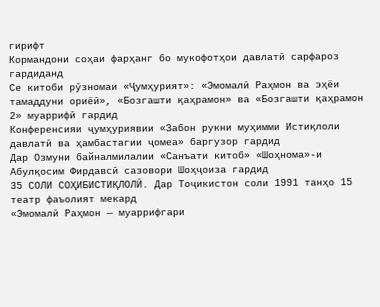гирифт
Кормандони соҳаи фарҳанг бо мукофотҳои давлатӣ сарфароз гардиданд
Се китоби рӯзномаи «Ҷумҳурият»: «Эмомалӣ Раҳмон ва эҳёи тамаддуни ориёӣ», «Бозгашти қаҳрамон» ва «Бозгашти қаҳрамон 2» муаррифӣ гардид
Конференсияи ҷумҳуриявии «Забон рукни муҳимми Истиқлоли давлатӣ ва ҳамбастагии ҷомеа» баргузор гардид
Дар Озмуни байналмилалии «Санъати китоб» «Шоҳнома»-и Абулқосим Фирдавсӣ сазовори Шоҳҷоиза гардид
35 СОЛИ СОҲИБИСТИҚЛОЛӢ. Дар Тоҷикистон соли 1991 танҳо 15 театр фаъолият мекард
«Эмомалӣ Раҳмон — муаррифгари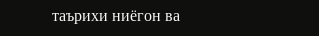таърихи ниёгон ва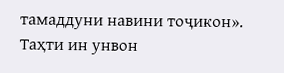тамаддуни навини тоҷикон». Таҳти ин унвон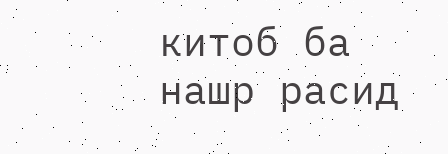китоб ба нашр расид